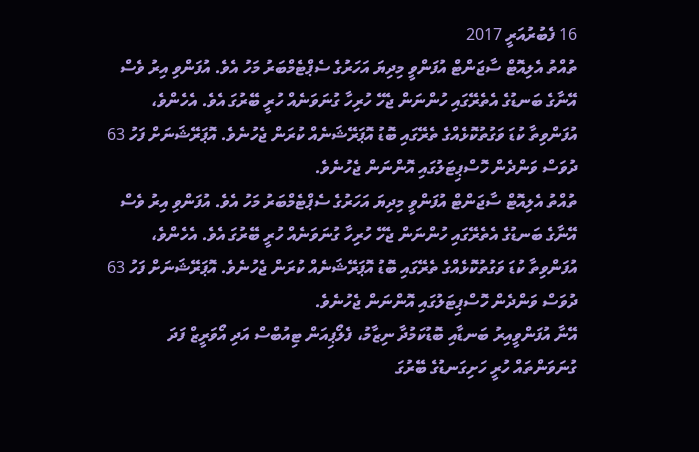16 ފެބުރުއަރީ 2017
ތުއްތު އެލިއޮޓް ސާޖަންޓް އުފަންވީ މިދިޔަ އަހަރުގެ ސެޕްޓެމްބަރު މަހު އެވެ. އުފަންވި އިރު ވެސް އޭނާގެ ބަނޑުގެ އެތެރޭގައި ހުންނަން ޖެހޭ ހުރިހާ ގުނަވަނެއް ހުރީ ބޭރުގަ އެވެ. އެހެންވެ، އުފަންވިތާ ކުޑަ ވަގުތުކޮޅެއްގެ ތެރޭގައި ބޮޑު އޮޕަރޭޝަނެއް ކުރަން ޖެހުނެވެ. އޮޕަރޭޝަނަށް ފަހު 63 ދުވަސް ވަންދެން ހޮސްޕިޓަލުގައި އޮންނަން ޖެހުނެވެ.
ތުއްތު އެލިއޮޓް ސާޖަންޓް އުފަންވީ މިދިޔަ އަހަރުގެ ސެޕްޓެމްބަރު މަހު އެވެ. އުފަންވި އިރު ވެސް އޭނާގެ ބަނޑުގެ އެތެރޭގައި ހުންނަން ޖެހޭ ހުރިހާ ގުނަވަނެއް ހުރީ ބޭރުގަ އެވެ. އެހެންވެ، އުފަންވިތާ ކުޑަ ވަގުތުކޮޅެއްގެ ތެރޭގައި ބޮޑު އޮޕަރޭޝަނެއް ކުރަން ޖެހުނެވެ. އޮޕަރޭޝަނަށް ފަހު 63 ދުވަސް ވަންދެން ހޮސްޕިޓަލުގައި އޮންނަން ޖެހުނެވެ.
އޭނާ އުފަންވީއިރު ބަނޑާއި ބޮޑުކަމުދާ ނިޒާމު، ފެލޯޕިއަން ޓިއުބްސް އަދި އޯވަރީޒް ފަދަ ގުނަވަންތައް ހުރީ ހަށިގަނޑުގެ ބޭރުގަ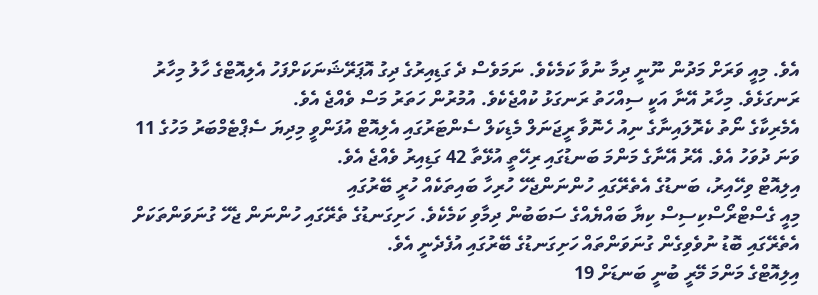އެވެ. މިއީ ވަރަށް މަދުން ނޫނީ ދިމާ ނުވާ ކަމެކެވެ. ނަމަވެސް ދެ ގަޑިއިރުގެ ދިގު އޮޕަރޭޝަނަކަށްފަހު އެލިއޮޓްގެ ހާލު މިހާރު ރަނގަޅެވެ. މިހާރު އޭނާ އަކީ ސިއްހަތު ރަނގަޅު ކުއްޖެކެވެ. އުމުރުން ހަތަރު މަސް ވެއްޖެ އެވެ.
އެމެރިކާގެ ނޯތު ކެރޮލައިނާގެ ނިއު ހެނޮވާ ރީޖަނަލް މެޑިކަލް ސެންޓަރުގައި އެލިއޮޓް އުފަންވީ މިދިޔަ ސެޕްޓެމްބަރު މަހުގެ 11 ވަނަ ދުވަހު އެވެ. އޭރު އޭނާގެ މަންމަ ބަނޑުގައި ރިހޭތީ އުޅޭތާ 42 ގަޑިއިރު ވެއްޖެ އެވެ.
އިލިއޮޓް ވިހޭއިރު، ބަނޑުގެ އެތެރޭގައި ހުންނަންޖެހޭ ހުރިހާ ބައިތަކެއް ހުރީ ބޭރުގައި
މިއީ ގެސްޓްރޯސްކިސިސް ކިޔާ ބައްޔެއްގެ ސަބަބުން ދިމާވި ކަމެކެވެ. ހަށިގަނޑުގެ ތެރޭގައި ހުންނަން ޖެހޭ ގުނަވަންތަކަށް އެތެރޭގައި ބޮޑު ނުވެވިގެން ގުނަވަންތައް ހަށިގަނޑުގެ ބޭރުގައި އުފެދެނީ އެވެ.
އިލިއޮޓްގެ މަންމަ މޭރީ ބުނީ ބަނޑަށް 19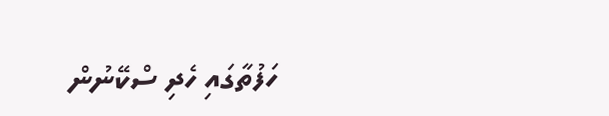ހަފުތާގައި ހެދި ސްކޭނުން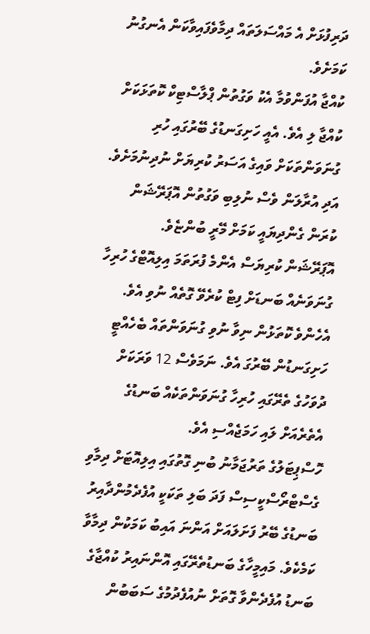ދަރިފުޅަށް އެ މައްސަލަތައް ދިމާވެފައިވާކަން އެނގުނު ކަމަށެވެ.
ކުއްޖާ އުފަންވުމާ އެކު ވަގުތުން ޕްލާސްޓިކް ކޮތަޅަކަށް ކުއްޖާ ލި އެވެ. އެއީ ހަށިގަނޑުގެ ބޭރުގައި ހުރި ގުނަވަންތަކަށް ވައިގެ އަސަރު ކުރިޔަށް ނުދިނުމަށެވެ. އަދި އުރާލަން ވެސް ނުލިބި ވަގުތުން އޮޕަރޭޝަން ކުރަން ގެންދިޔައީ ކަމަށް މޭރީ ބުންޏެވެ.
އޮޕަރޭޝަން ކުރިޔަސް އެންމެ ފުރަތަމަ އިލިއޮޓްގެ ހުރިހާ ގުނަވަނެއް ބަނޑަށް ފިޓް ކުރެވޭ ގޮތެއް ނުވި އެވެ. އެހެންވެ ކޮތަޅުން ނިވާ ނުވި ގުނަވަންތައް ބެހެއްޓީ ހަށިގަނޑުން ބޭރުގަ އެވެ. ނަމަވެސް 12 ވަރަކަށް ދުވަހުގެ ތެރޭގައި ހުރިހާ ގުނަވަންތަކެއް ބަނޑުގެ އެތެރެއަށް ލައި ހަމަޖެއްސި އެވެ.
ހޮސްޕިޓަލުގެ ތަރުޖަމާނު ބުނި ގޮތުގައި އިލިއޮޓަށް ދިމާވި ގެސްޓްރޯސްކީސިސް ފަދަ ބަލި ތަކަކީ އުފެދެމުންދާއިރު ބަނޑުގެ ބޭރު ފަށަލައަށް އަންނަ އައިބު ކަމަކުން ދިމާވާ ކަމެކެވެ. މައިމީހާގެ ބަނޑުތެރޭގައި އޮންނައިރު ކުއްޖާގެ ބަނޑު އުފެދެންވާ ގޮތަށް ނުއުފެދުމުގެ ސަބަބުން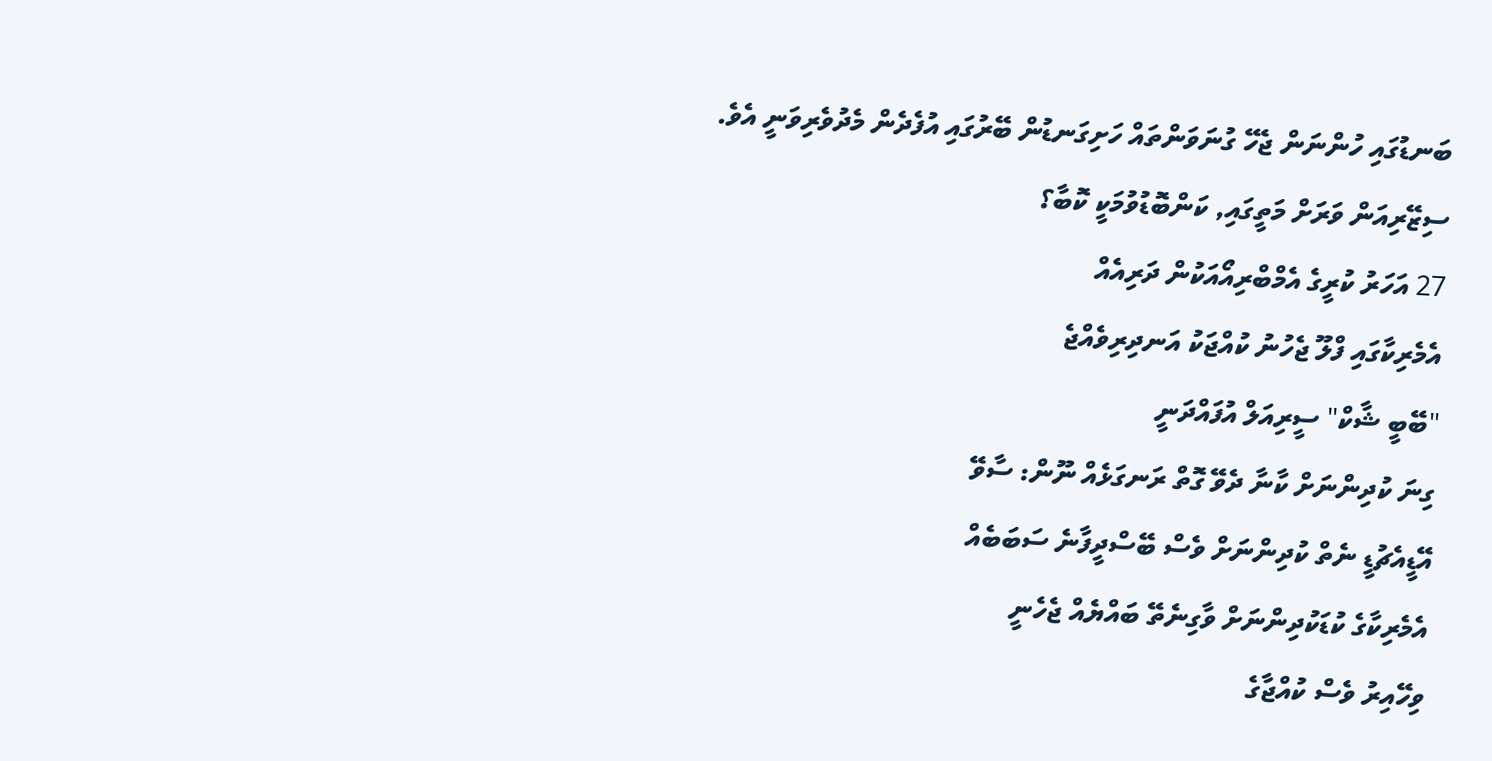ބަނޑުގައި ހުންނަން ޖެހޭ ގުނަވަންތައް ހަށިގަނޑުން ބޭރުގައި އުފެދެން މެދުވެރިވަނީ އެވެ.
ސިޒޭރިއަން ވަރަށް މަތީގައި, ކަންބޮޑުވުމަކީ ކޮބާ؟
27 އަހަރު ކުރީގެ އެމްބްރިއޯއަކުން ދަރިއެއް
އެމެރިކާގައި ފްލޫ ޖެހުނު ކުއްޖަކު އަނދިރިވެއްޖެ
"ބޭބީ ޝާކް" ސީރިއަލް އުފައްދަނީ
ގިނަ ކުދިންނަށް ކާނާ ދެވޭ ގޮތް ރަނގަޅެއް ނޫން: ސާވޭ
އޭޑީއެޗުޑީ ނެތް ކުދިންނަށް ވެސް ބޭސްދީފާނެ ސަބަބެއް
އެމެރިކާގެ ކުޑަކުދިންނަށް ވާގިނެތޭ ބައްޔެއް ޖެހެނީ
ވިހޭއިރު ވެސް ކުއްޖާގެ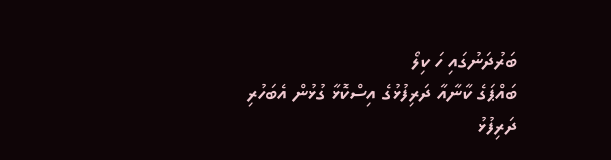ބަރުދަނުގައި ހަ ކިލޯ
ބައްޕަގެ ކާނާއާ ދަރިފުޅުގެ އިސްކޮޅާ ގުޅުން އެބަހުރި
ދަރިފުޅު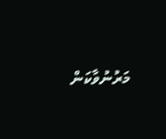މަރުނުވާކަން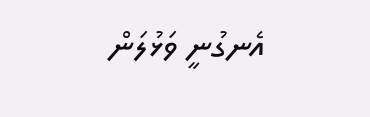އެނގުނީ ވަޅުލަން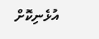އުޅެނިކޮށް